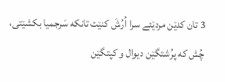3 تان کدێن مردێئے سرا اُرُشَ کنێت تانکه سَرجمیا بکشێتی، چُش که پرُشتگێن دیوال و کپتگێن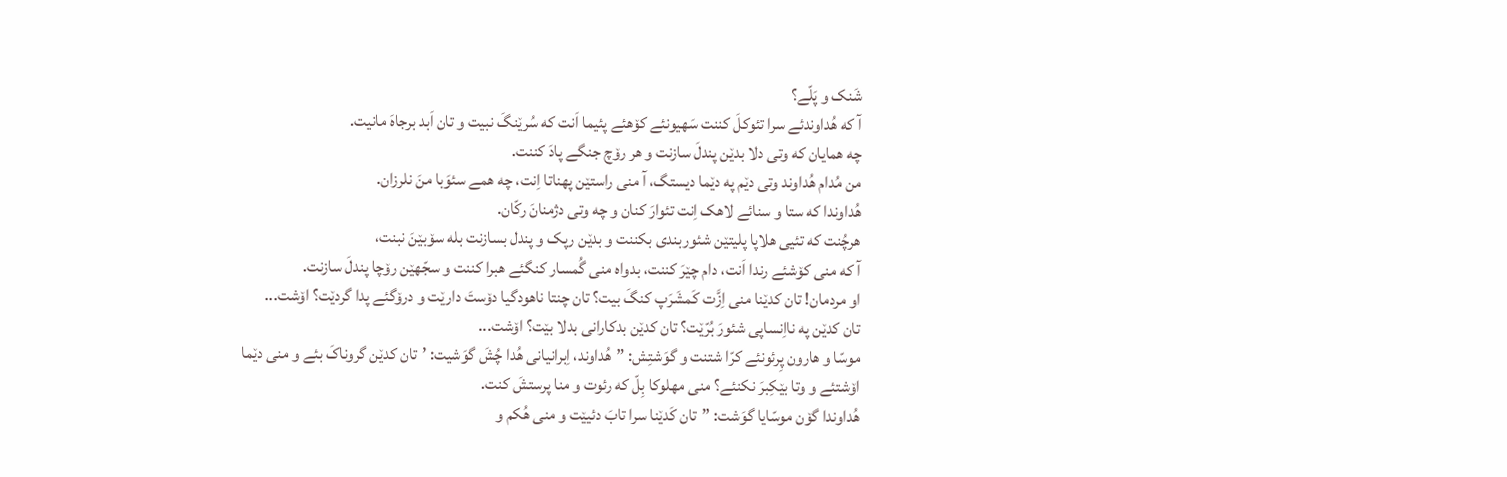شَنک و پَلّے؟
آ که هُداوندئے سرا تئوکلَ کننت سَهیونئے کۆهئے پئیما اَنت که سُرێنگَ نبیت و تان اَبد برجاهَ مانیت.
چه همایان که وتی دلا بدێن پندلَ سازنت و هر رۆچ جنگے پادَ کننت.
من مُدام هُداوند وتی دێم په دێما دیستگ، آ منی راستێن پهناتا اِنت، چه همے سئوَبا منَ نلرزان.
هُداوندا که ستا و سنائے لاهک اِنت تئوارَ کنان و چه وتی دژمنانَ رکّان.
هرچُنت که تئیی هلاپا پلیتێن شئوربندی بکننت و بدێن رپک و پندل بسازنت بله سۆبێنَ نبنت،
آ که منی کۆشئے رندا اَنت، دام چێرَ کننت، بدواه منی گُمسار کنگئے هبرا کننت و سجّهێن رۆچا پندلَ سازنت.
او مردمان! تان کدێنا منی اِزَّت کَمشَرَپ کنگَ بیت؟ تان چنتا ناهودگیا دۆستَ دارێت و درۆگئے پدا گردێت؟ اۆشت...
تان کدێن په نااِنساپی شئورَ بُرّێت؟ تان کدێن بدکارانی بدلا بێت؟ اۆشت...
موسّا و هارون پِرئونئے کرّا شتنت و گوَشتِش: ”هُداوند، اِبرانیانی هُدا چُشَ گوَشیت: ’تان کدێن گروناکَ بئے و منی دێما اۆشتئے و وتا بێکِبرَ نکنئے؟ منی مهلوکا بِلّ که رئوت و منا پرستشَ کنت.
هُداوندا گۆن موسّایا گوَشت: ”تان کَدێنا سرا تابَ دئیێت و منی هُکم و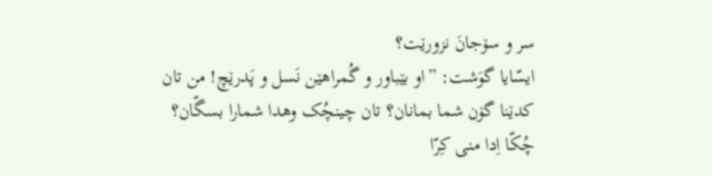سر و سۆجانَ نزورێت؟
ایسّایا گوَشت: ”او بێباور و گُمراهێن نَسل و پَدرێچ! من تان کدێنا گۆن شما بمانان؟ تان چینچُک وهدا شمارا بسگّان؟ چُکّا اِدا منی کِرّا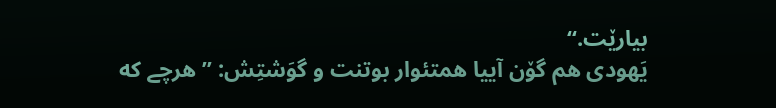بیارێت.“
یَهودی هم گۆن آییا همتئوار بوتنت و گوَشتِش: ”هرچے که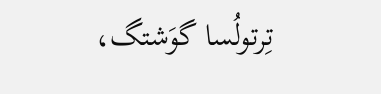تِرتولُسا گوَشتگ،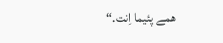همے پئیما اِنت.“